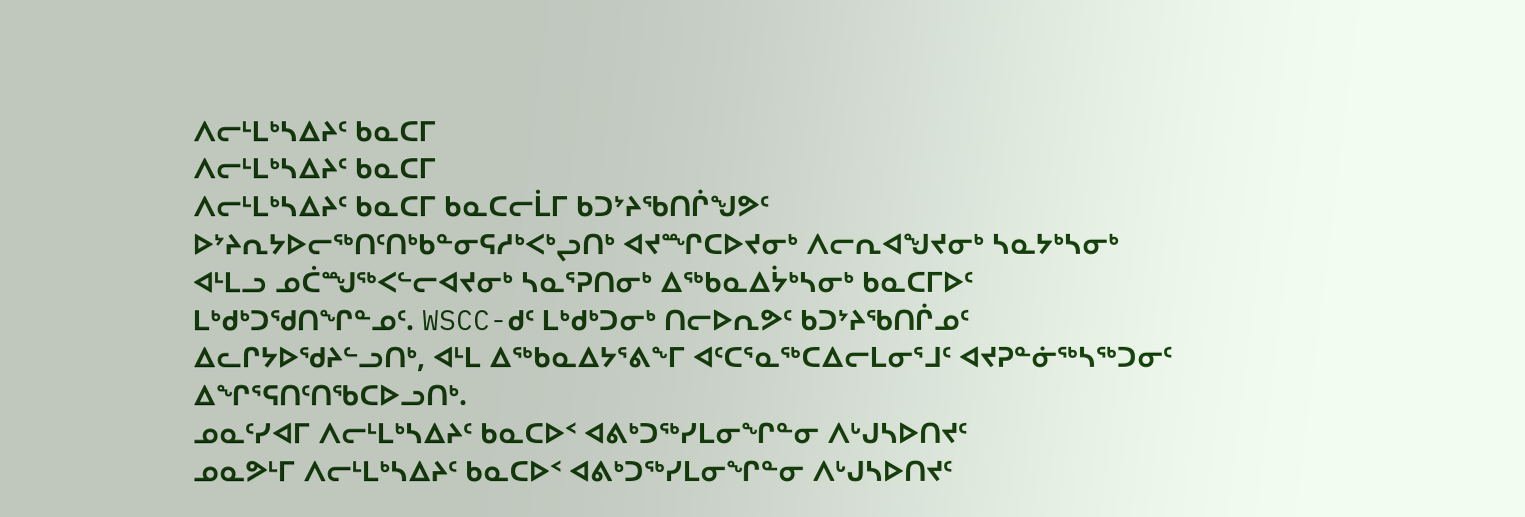ᐱᓕᒻᒪᒃᓴᐃᔨᑦ ᑲᓇᑕᒥ
ᐱᓕᒻᒪᒃᓴᐃᔨᑦ ᑲᓇᑕᒥ
ᐱᓕᒻᒪᒃᓴᐃᔨᑦ ᑲᓇᑕᒥ ᑲᓇᑕᓕᒫᒥ ᑲᑐᔾᔨᖃᑎᒌᖑᕗᑦ ᐅᔾᔨᕆᔭᐅᓕᖅᑎᑦᑎᒃᑲᓐᓂᕋᓱᒃᐸᒃᖢᑎᒃ ᐊᔪᙱᑕᐅᔪᓂᒃ ᐱᓕᕆᐊᖑᔪᓂᒃ ᓴᓇᔭᒃᓴᓂᒃ ᐊᒻᒪᓗ ᓄᑖᙳᖅᐸᓪᓕᐊᔪᓂᒃ ᓴᓇᕐᕈᑎᓂᒃ ᐃᖅᑲᓇᐃᔮᒃᓴᓂᒃ ᑲᓇᑕᒥᐅᑦ ᒪᒃᑯᒃᑐᖁᑎᖏᓐᓄᑦ. WSCC-ᑯᑦ ᒪᒃᑯᒃᑐᓂᒃ ᑎᓕᐅᕆᕗᑦ ᑲᑐᔾᔨᖃᑎᒌᓄᑦ ᐃᓚᒋᔭᐅᖁᔨᓪᓗᑎᒃ, ᐊᒻᒪ ᐃᖅᑲᓇᐃᔭᕐᕕᖕᒥ ᐊᑦᑕᕐᓇᖅᑕᐃᓕᒪᓂᕐᒧᑦ ᐊᔪᕈᓐᓃᖅᓴᖅᑐᓂᑦ ᐃᖏᕐᕋᑎᑦᑎᖃᑕᐅᓗᑎᒃ.
ᓄᓇᑦᓯᐊᒥ ᐱᓕᒻᒪᒃᓴᐃᔨᑦ ᑲᓇᑕᐅᑉ ᐊᕕᒃᑐᖅᓯᒪᓂᖏᓐᓂ ᐱᒡᒍᓴᐅᑎᔪᑦ
ᓄᓇᕗᒻᒥ ᐱᓕᒻᒪᒃᓴᐃᔨᑦ ᑲᓇᑕᐅᑉ ᐊᕕᒃᑐᖅᓯᒪᓂᖏᓐᓂ ᐱᒡᒍᓴᐅᑎᔪᑦ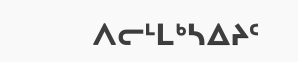ᐱᓕᒻᒪᒃᓴᐃᔨᑦ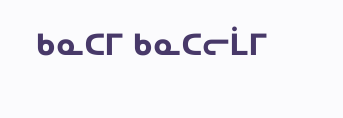ᑲᓇᑕᒥ ᑲᓇᑕᓕᒫᒥ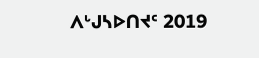ᐱᒡᒍᓴᐅᑎᔪᑦ 2019